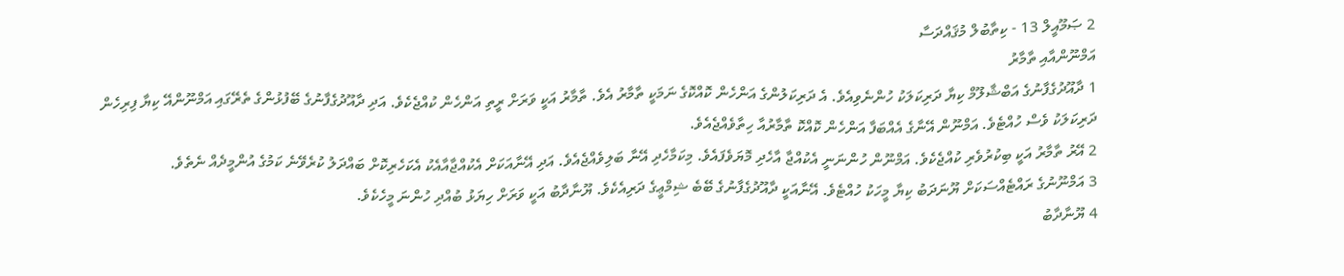2 ޞަމޫއީލް 13 - ކިތާބުލް މުޤައްދަސާ
އަމްނޫންއާއި ތާމާރު
1 ދާއޫދުގެފާނުގެ އަބްޝާލޫމް ކިޔާ ދަރިކަލަކު ހުންނެވިއެވެ. އެ ދަރިކަލުންގެ އަންހެން ކޮއްކޮގެ ނަމަކީ ތާމާރު އެވެ. ތާމާރު އަކީ ވަރަށް ރީތި އަންހެން ކުއްޖެކެވެ. އަދި ދާއޫދުގެފާނުގެ ބޭފުޅުންގެ ތެރޭގައި އަމްނޫންއޭ ކިޔާ ފިރިހެން ދަރިކަލަކު ވެސް ހުއްޓެވެ. އަމްނޫން އޭނާގެ އެއްބަފާ އަންހެން ކޮއްކޮ ތާމާރުއާ ހިތާވެއްޖެއެވެ.
2 އޭރު ތާމާރު އަކީ ބިކުރުވެރި ކުއްޖެކެވެ. އަމްނޫން ހުންނަނީ އެކުއްޖާ އާހެދި މޮޔަވެފައެވެ. މިކަމާހެދި އޭނާ ބަލިވެއްޖެއެވެ. އަދި އޭނާއަކަށް އެކުއްޖާއާއެކު އެކަހެރިކޮށް ބައްދަލު ކުރެވޭނެ ކަމުގެ އުންމީދެއް ނެތެވެ.
3 އަމްނޫނުގެ ރައްޓެއްސަކަށް ޔޫނަދަބު ކިޔާ މީހަކު ހުއްޓެވެ. އޭނާއަކީ ދާއޫދުގެފާނުގެ ބޭބެ ޝިމްޢީގެ ދަރިއެކެވެ. ޔޫނާދާބު އަކީ ވަރަށް ހިޔަޅު ބުއްދި ހުންނަ މީހެކެވެ.
4 ޔޫނާދާބު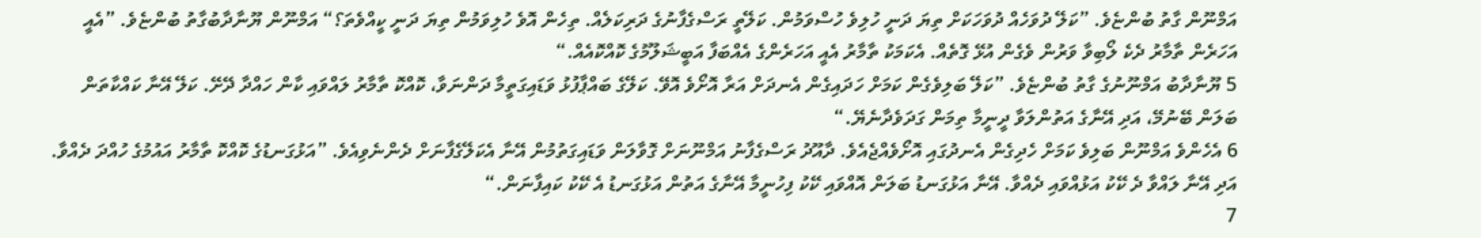އަމްނޫން ގާތު ބުންޏެވެ. ”ކަލޭ ދުވަހެއް ދުވަހަކަށް ތިޔަ ދަނީ ހުލިވެ ހުސްވަމުން. ކަލޭތީ ރަސްގެފާނުގެ ދަރިކަލެއް. ތިހެން އޮވެ ހުލިވަމުން ތިޔަ ދަނީ ކީއްވެތަ؟“ އަމްނޫން ޔޫނާދާބުގާތު ބުންޏެވެ. ”އެއީ އަހަރެން ތާމާރު ދެކެ ލޯބިވާ ވަރުން ވެގެން އުޅޭ ގޮތެއް. އެކަމަކު ތާމާރު އެއީ އަހަރެންގެ އެއްބަފާ އަބީޝަލޫމުގެ ކޮއްކޮއެއް.“
5 ޔޫނާދާބު އަމްނޫނުގެ ގާތު ބުންޏެވެ. ”ކަލޭ ބަލިވެގެން ކަމަށް ހަދައިގެން އެނދަށް އަރާ އޮށޯވެ އޮވޭ. ކަލޭގެ ބައްޕާފުޅު ވަޑައިގަތީމާ ދަންނަވާ، ކޮއްކޮ ތާމާރު ލައްވައި ކާން ހައްދާ ދޭށޭ. ކަލޭ އޭނާ ކައްކާތަން ބަލަން ބޭނުމޭ، އަދި އޭނާގެ އަތުންލަވާ ދީނީމާ ތިމަން ގަދަވެދާނެޔޭ.“
6 އެހެންވެ އަމްނޫން ބަލިވެ ކަމަށް ހެދިގެން އެނދުގައި އޮށޯވެއްޖެއެވެ. ދާއޫދު ރަސްގެފާނު އަމްނޫނަށް ގޮވާލަން ވަޑައިގަތުމުން އޭނާ އެކަލޭގެފާނަށް ދެންނެވިއެވެ. ”އަޅުގަނޑުގެ ކޮއްކޮ ތާމާރު އައުމުގެ ހުއްދަ ދެއްވާ. އަދި އޭނާ ލައްވާ ދެ ކޭކު އަޅުއްވައި ދެއްވާ. އޭނާ އަޅުގަނޑު ބަލަން އޮއްވައި ކޭކު ފިހުނީމާ އޭނާގެ އަތުން އަޅުގަނޑު އެ ކޭކު ކައިފާނަން.“
7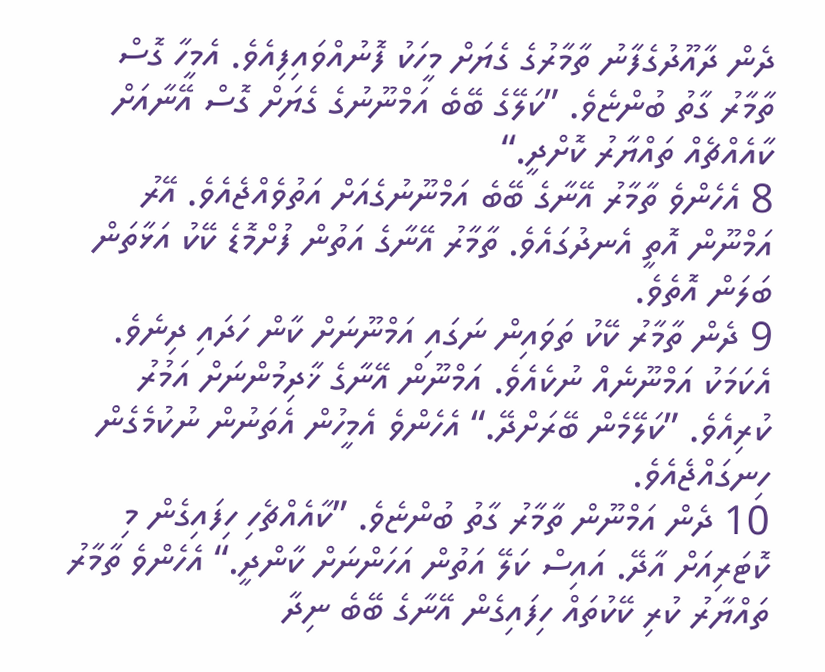ދެން ދާއޫދުގެފާނު ތާމާރުގެ ގެޔަށް މީހަކު ފޮނުއްވައިފިއެވެ. އެމީހާ ގޮސް ތާމާރު ގާތު ބުންޏެވެ. ”ކަލޭގެ ބޭބެ އަމްނޫނުގެ ގެޔަށް ގޮސް އޭނާއަށް ކާއެއްޗެއް ތައްޔާރު ކޮށްދީ.“
8 އެހެންވެ ތާމާރު އޭނާގެ ބޭބެ އަމްނޫނުގެއަށް އަތުވެއްޖެއެވެ. އޭރު އަމްނޫން އޮތީ އެނދުގައެވެ. ތާމާރު އޭނާގެ އަތުން ފުށްމޮޑެ ކޭކު އަޅާތަން ބަލަން އޮތެވެ.
9 ދެން ތާމާރު ކޭކު ތަވައިން ނަގައި އަމްނޫނަށް ކާން ހަދައި ދިނެވެ. އެކަމަކު އަމްނޫނެއް ނުކެއެވެ. އަމްނޫން އޭނާގެ ޚާދިމުންނަށް އަމުރު ކުރިއެވެ. ”ކަލޭމެން ބޭރަށްދޭ.“ އެހެންވެ އެމީހުން އެތަނުން ނުކުމެގެން ހިނގައްޖެއެވެ.
10 ދެން އަމްނޫން ތާމާރު ގާތު ބުންޏެވެ. ”ކާއެއްޗެހި ހިފައިގެން މި ކޮޓަރިއަށް އާދޭ. އައިސް ކަލޭ އަތުން އަހަންނަށް ކާންދީ.“ އެހެންވެ ތާމާރު ތައްޔާރު ކުރި ކޭކުތައް ހިފައިގެން އޭނާގެ ބޭބެ ނިދާ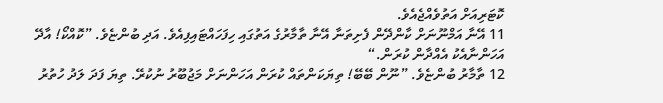ކޮޓަރިއަށް އަތުވެއްޖެއެވެ.
11 އޭނާ އަމްނޫނަށް ކާންދޭން ފެށިތަނާ އޭނާ ތާމާރުގެ އަތުގައި ހިފަހައްޓައިފިއެވެ. އަދި ބުންޏެވެ. ”ކޮއްކޯ! އާދޭ އަހަންނާއެކު އެއްދާން ކުރަން.“
12 ތާމާރު ބުންޏެވެ. ”ނޫން ބޭބޭ! ތިޔަކަންތައް ކުރަން އަހަންނަށް މަޖުބޫރު ނުކުރޭ. ތިޔަ ފަދަ ލަދު ހުތުރު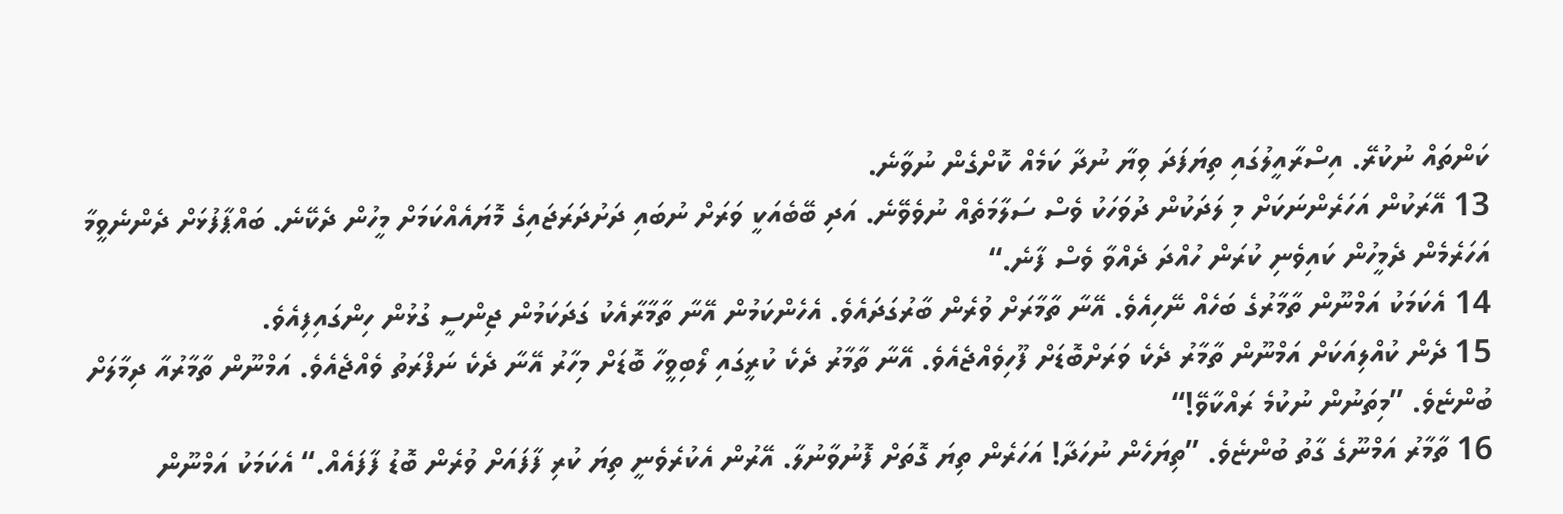ކަންތައް ނުކުރޭ. އިސްރާއީލުގައި ތިޔަފަދަ ވިޔާ ނުދާ ކަމެއް ކޮށްގެން ނުވާނެ.
13 އޭރަކުން އަހަރެންނަކަށް މި ލަދަކުން ދުވަހަކު ވެސް ސަލާމަތެއް ނުވެވޭނެ. އަދި ބޭބެއަކީ ވަރަށް ނުބައި ދަށުދަރަޖައިގެ މޮޔައެއްކަމަށް މީހުން ދެކޭނެ. ބައްޕާފުޅަށް ދެންނެވީމާ އަހަރެމެން ދެމީހުން ކައިވެނި ކުރަން ހުއްދަ ދެއްވާ ވެސް ފާނެ.“
14 އެކަމަކު އަމްނޫން ތާމާރުގެ ބަހެއް ނޭހިއެވެ. އޭނާ ތާމާރަށް ވުރެން ބާރުގަދައެވެ. އެހެންކަމުން އޭނާ ތާމާރާއެކު ގަދަކަމުން ޖިންސީ ގުޅުން ހިންގައިފިއެވެ.
15 ދެން ކުއްލިއަކަށް އަމްނޫން ތާމާރު ދެކެ ވަރަށްބޮޑަށް ފޫހިވެއްޖެއެވެ. އޭނާ ތާމާރު ދެކެ ކުރީގައި ލޯބިވީހާ ބޮޑަށް މިހާރު އޭނާ ދެކެ ނަފްރަތު ވެއްޖެއެވެ. އަމްނޫން ތާމާރުއާ ދިމާލަށް ބުންޏެވެ. ”މިތަނުން ނުކުމެ ރައްކާވޭ!“
16 ތާމާރު އަމްނޫގެ ގާތު ބުންޏެވެ. ”ތިޔަހެން ނުހަދާ! އަހަރެން ތިޔަ ގޮތަށް ފޮނުވާނުލާ. އޭރުން އެކުރެވެނީ ތިޔަ ކުރި ފާފައަށް ވުރެން ބޮޑު ފާފައެއް.“ އެކަމަކު އަމްނޫން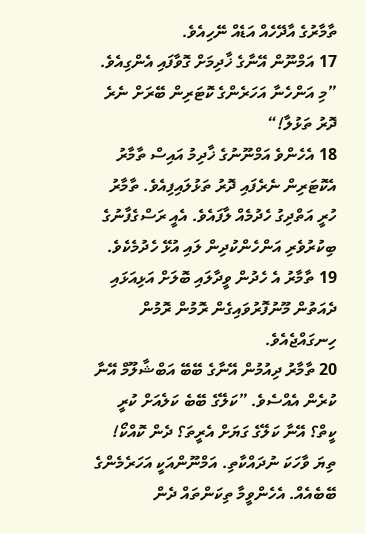ތާމާރުގެ އާދޭހެއް އަޑެއް ނޭހިއެވެ.
17 އަމްނޫން އޭނާގެ ޚާދިމަށް ގޮވާފައި އެންގިއެވެ. ”މި އަންހެނާ އަހަރެންގެ ކޮޓަރިން ބޭރަށް ނެރެ ދޮރު ތަޅުލާ!“
18 އެހެންވެ އަމްނޫނުގެ ޚާދިމު އައިސް ތާމާރު އެކޮޓަރިން ނެރެފައި ދޮރު ތަޅުލައިފިއެވެ. ތާމާރު ހުރީ އަތްދިގު ހެދުމެއް ލާފައެވެ. އެއީ ރަސްގެފާނުގެ ބިކުރުވެރި އަންހެންކުދިން ލައި އުޅޭ ހެދުމެކެވެ.
19 ތާމާރު އެ ހެދުން ވީދާލައި ބޮލަށް އަޅިއަޅައި ދެއަތުން މޫނުފޮރުވައިގެން ރޮމުން ރޮމުން ހިނގައްޖެއެވެ.
20 ތާމާރު ދިއުމުން އޭނާގެ ބޭބޭ އަބްޝާލޫމް އޭނާ ކުރެން އެއްސެވެ. ”ކަލޭގެ ބޭބެ ކަލެއަށް ކުރީ ކީތް؟ އޭނާ ކަލޭގެ ގަޔަށް އެރީތަ؟ ދެން ކޮއްކޯ! ތިޔަ ވާހަކަ ނުދައްކާތި. އަމްނޫންއަކީ އަހަރެމެންގެ ބޭބެއެއް. އެހެންވީމާ ތިކަންތައް ދެން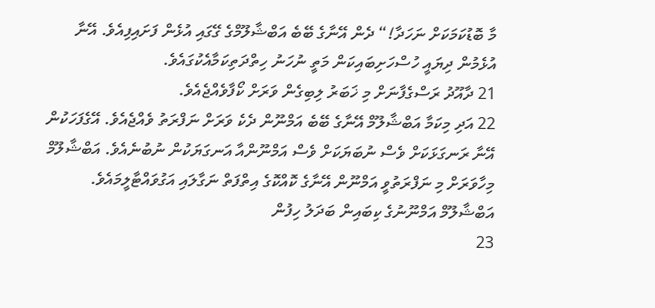މާ ބޮޑުކަމަކަށް ނަހަދާ!“ ދެން އޭނާގެ ބޭބެ އަބްޝާލޫމްގެ ގޭގައި އުޅެން ފަށައިފިއެވެ. އޭނާ އުޅެމުން ދިޔައީ ހުސްހަށިބައިކަން މަތީ ނުހަނު ހިތްދަތިކަމާއެކުގައެވެ.
21 ދާއޫދު ރަސްގެފާނަށް މި ޚަބަރު ލިބިގެން ވަރަށް ކޯފާވެއްޖެއެވެ.
22 އަދި މިކަމާ އަބްޝާލޫމް އޭނާގެ ބޭބެ އަމްނޫން ދެކެ ވަރަށް ނަފްރަތު ވެއްޖެއެވެ. އޭގެފަހަކުން އޭނާ ރަނގަޅަކަށް ވެސް ނުބަޔަކަށް ވެސް އަމްނޫންއާ އަނގަޔަކުން ނުބުނެއެވެ. އަބްޝާލޫމް މިހާވަރަށް މި ނަފްރަތުވީ އަމްނޫން އޭނާގެ ކޮއްކޮގެ އިތްފަތް ނަގާލައި އަގުވައްޓާލީމައެވެ.
އަބްޝާލޫމް އަމްނޫނުގެ ކިބައިން ބަދަލު ހިފުން
23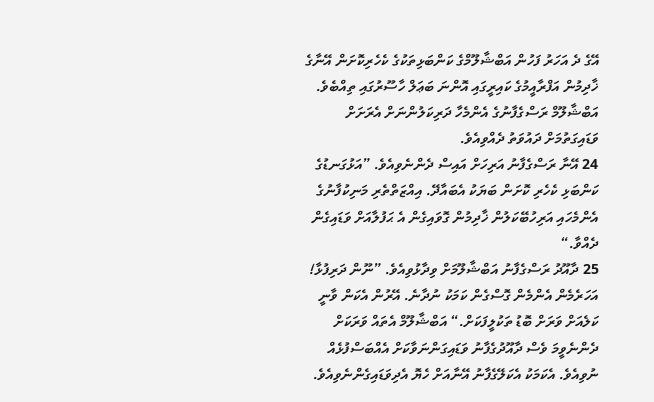އޭގެ ދެ އަހަރު ފަހުން އަބްޝާލޫމްގެ ކަންބަޅިތަކުގެ ކެހެރިކޮށަން އޭނާގެ ޚާދިމުން އަފްރާއީމުގެ ކައިރީގައި އޮންނަ ބަޢަލް ހާސޫރުގައި ތިއްބެވެ. އަބްޝާލޫމް ރަސްގެފާނުގެ އެންމެހާ ދަރިކަލުންނަށް އެރަށަށް ވަޑައިގަތުމަށް ދައުވަތު ދެއްވިއެވެ.
24 އޭނާ ރަސްގެފާނު އަރިހަށް އައިސް ދެންނެވިއެވެ. ”އަޅުގަނޑުގެ ކަންބަޅި ކެހެރި ކޮށަން ބަޔަކު އެބައާދޭ. އިއްޒަތްތެރި މަނިކުފާނުގެ އެންމެހައި އަރިހުބޭކަލުން ޚާދިމުން ގޮވައިގެން އެ ޙަފުލާއަށް ވަޑައިގެން ދެއްވާ.“
25 ދާއޫދު ރަސްގެފާނު އަބްޝާލޫމަށް ވިދާޅުވިއެވެ. ”ނޫން ދަރިފުޅާ! އަހަރެމެން އެންމެން ގޮސްގެން ކަމަކު ނުދާނެ. އޭރުން އެކަން ވާނީ ކަލެއަށް ވަރަށް ބޮޑު ތަކުލީފަކަށް.“ އަބްޝާލޫމް އެތައް ވަރަކަށް ދެންނެވީމަ ވެސް ދާއޫދުގެފާނު ވަޑައިގަންނަވާކަށް އެއްބަސްފުޅެއް ނުވިއެވެ. އެކަމަކު އެކަލޭގެފާނު އޭނާއަށް ހެޔޮ އެދިވަޑައިގެންނެވިއެވެ.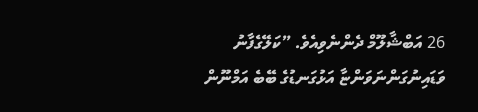26 އަބްޝާލޫމް ދެންނެވިއެވެ. ”ކަލޭގެފާނު ވަޑައިނުގަންނަވަންޏާ އަޅުގަނޑުގެ ބޭބެ އަމްނޫން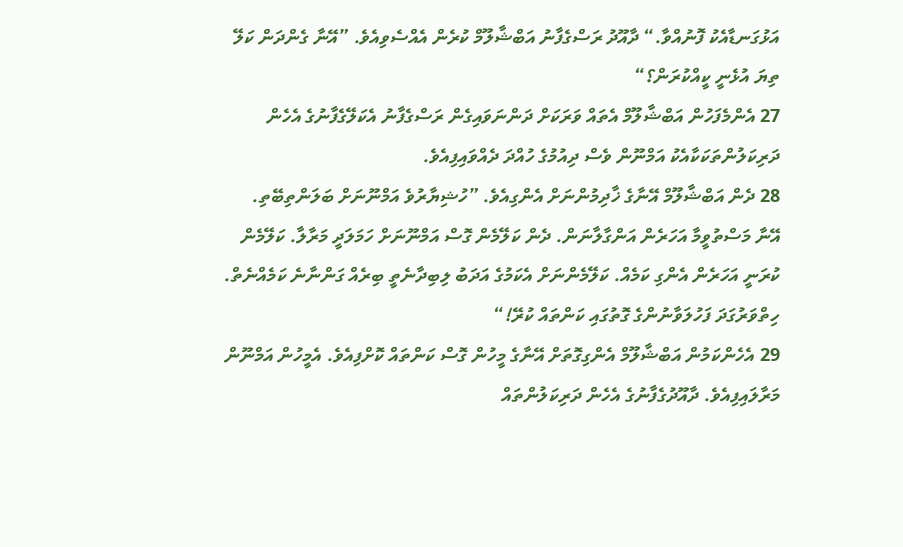އަޅުގަނޑާއެކު ފޮނުއްވާ.“ ދާއޫދު ރަސްގެފާނު އަބްޝާލޫމް ކުރެން އެއްސެވިއެވެ. ”އޭނާ ގެންދަން ކަލޭ ތިޔަ އުޅެނީ ކީއްކުރަން؟“
27 އެންމެފަހުން އަބްޝާލޫމް އެތައް ވަރަކަށް ދަންނަވައިގެން ރަސްގެފާނު އެކަލޭގެފާނުގެ އެހެން ދަރިކަލުންތަކަކާއެކު އަމްނޫން ވެސް ދިއުމުގެ ހުއްދަ ދެއްވައިފިއެވެ.
28 ދެން އަބްޝާލޫމް އޭނާގެ ޚާދިމުންނަށް އެންގިއެވެ. ”ހުޝިޔާރުވެ އަމްނޫނަށް ބަލަންތިބޭތި. އޭނާ މަސްތުވީމާ އަހަރެން އަންގާލާނަން. ދެން ކަލޭމެން ގޮސް އަމްނޫނަށް ހަމަލަދީ މަރާލާ. ކަލޭމެން ކުރަނީ އަހަރެން އެންގި ކަމެއް. ކަލޭމެންނަށް އެކަމުގެ އަދަބު ލިބިދާނެތީ ބިރެއް ގަންނާނެ ކަމެއްނެތް. ހިތްވަރުގަދަ ފަހުލަވާނުންގެ ގޮތުގައި ކަންތައް ކުރޭ!“
29 އެހެންކަމުން އަބްޝާލޫމް އެންގިގޮތަށް އޭނާގެ މީހުން ގޮސް ކަންތައް ކޮށްފިއެވެ. އެމީހުން އަމްނޫން މަރާލައިފިއެވެ. ދާއޫދުގެފާނުގެ އެހެން ދަރިކަލުންތައް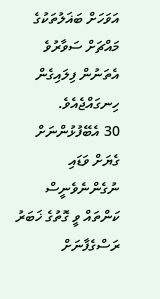އަވަހަށް ބަޣަލުތަކުގެ މައްޗަށް ސަވާރުވެ އެތަނުން ފިލައިގެން ހިނގައްޖެއެވެ.
30 އެބޭފުޅުންނަށް ގެޔަށް ވަޑައި ނުގެންނެވެނީސް ކަންތައް ވީ ގޮތުގެ ޚަބަރު ރަސްގެފާނަށް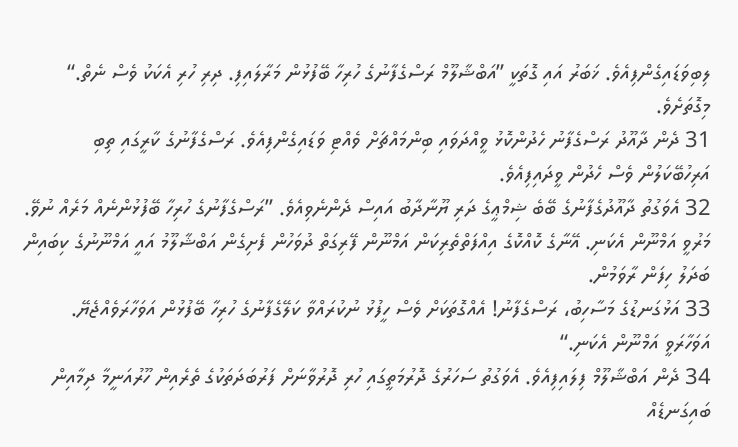ލިބިވަޑައިގެންފިއެވެ. ޚަބަރު އައި ގޮތަކީ ”އަބްޝާލޫމް ރަސްގެފާނުގެ ހުރިހާ ބޭފުޅުން މަރާލައިފި. ދިރި ހުރި އެކަކު ވެސް ނެތް.“ މިގޮތަށެވެ.
31 ދެން ދާއޫދު ރަސްގެފާނު ހެދުންކޮޅު ވީއްދަވައި ބިންމައްޗަށް ވެއްޓި ވަޑައިގެންފިއެވެ. ރަސްގެފާނުގެ ކާރީގައި ތިބި އަރިހުބޭކަލުން ވެސް ހެދުން ވީދައިފިއެވެ.
32 އެވަގުތު ދާއޫދުގެފާނުގެ ބޭބެ ޝިމްޢީގެ ދަރި ޔޫނާދާބު އައިސް ދެންނެވިއެވެ. ”ރަސްގެފާނުގެ ހުރިހާ ބޭފުޅުންނެއް މަރެއް ނުވޭ. މަރުވީ އަމްނޫން އެކަނި. އޭނާގެ ކޮއްކޮގެ އިއްފަތްތެރިކަން އަމްނޫން ފޭރިގަތް ދުވަހުން ފެށިގެން އަބްޝާލޫމު އައީ އަމްނޫނުގެ ކިބައިން ބަދަލު ހިފަން ރާވަމުން.
33 އަޅުގަނޑުގެ މަސާހިބު، ރަސްގެފާނު! އެއްގޮތަކަށް ވެސް ހީފުޅު ނުކުރައްވާ ކަލޭގެފާނުގެ ހުރިހާ ބޭފުޅުން އަވަހާރަވެއްޖެޔޭ. އަވަހާރަވީ އަމްނޫން އެކަނި.“
34 ދެން އަބްޝާލޫމް ފިލައިފިއެވެ. އެވަގުތު ސަހަރުގެ ދޮރުމަތީގައި ހުރި ދޮރުވާނަށް ފަރުބަދަތަކުގެ ތެރެއިން ހޫރުއަނީމާ ދިމާއިން ބައިގަނޑެއް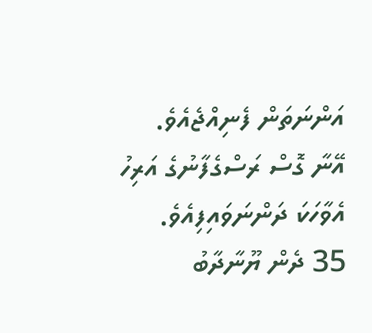އަންނަތަން ފެނިއްޖެއެވެ. އޭނާ ގޮސް ރަސްގެފާނުގެ އަރިހު އެވާހަކަ ދަންނަވައިފިއެވެ.
35 ދެން ޔޫނާދާބު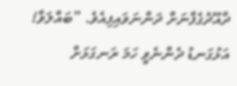ދާއޫދުގެފާނަށް ދަންނަވައިފިއެވެ. ”ބައްލަވާ! އަޅުގަނޑު ދެންނެވީ ހަމަ ރަނގަޅަށް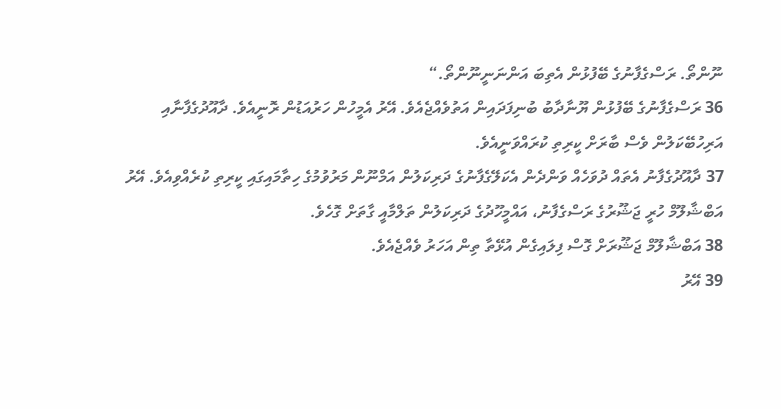ނޫންތޯ. ރަސްގެފާނުގެ ބޭފުޅުން އެތިބަ އަންނަނީނޫންތޯ.“
36 ރަސްގެފާނުގެ ބޭފުޅުން ޔޫނާދާބު ބުނިފަދައިން އަތުވެއްޖެއެވެ. އޭރު އެމީހުން ހަރުއަޑުން ރޮނީއެވެ. ދާއޫދުގެފާނާއި އަރިހުބޭކަލުން ވެސް ބާރަށް ކީރިތި ކުރައްވަނީއެވެ.
37 ދާއޫދުގެފާނު އެތައް ދުވަހެއް ވަންދެން އެކަލޭގެފާނުގެ ދަރިކަލުން އަމްނޫން މަރުވުމުގެ ހިތާމައިގައި ކީރިތި ކުރެއްވިއެވެ. އޭރު އަބްޝާލޫމް ހުރީ ޖަޝޫރުގެ ރަސްގެފާނު، އައްމީހޫދުގެ ދަރިކަލުން ތަލްމާއީ ގާތަށް ގޮހެވެ.
38 އަބްޝާލޫމް ޖަޝޫރަށް ގޮސް ފިލައިގެން އުޅޭތާ ތިން އަހަރު ވެއްޖެއެވެ.
39 އޭރު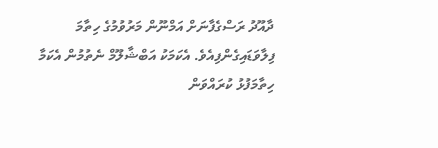ދާއޫދު ރަސްގެފާނަށް އަމްނޫން މަރުވުމުގެ ހިތާމަ ފިލާވަޑައިގެންފިއެވެ. އެކަމަކު އަބްޝާލޫމް ނެތުމުން އެކަމާ ހިތާމަފުޅު ކުރައްވަން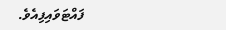ފައްޓަވައިފިއެވެ.